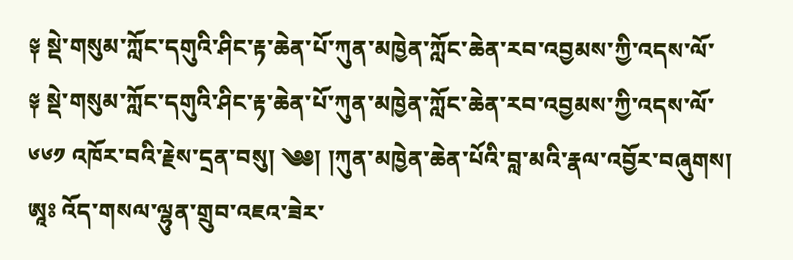༈ སྡེ་གསུམ་ཀློང་དགུའི་ཤིང་རྟ་ཆེན་པོ་ཀུན་མཁྱེན་ཀློང་ཆེན་རབ་འབྱམས་ཀྱི་འདས་ལོ་
༈ སྡེ་གསུམ་ཀློང་དགུའི་ཤིང་རྟ་ཆེན་པོ་ཀུན་མཁྱེན་ཀློང་ཆེན་རབ་འབྱམས་ཀྱི་འདས་ལོ་ ༦༦༡ འཁོར་བའི་རྗེས་དྲན་བསུ། ༄༅། །ཀུན་མཁྱེན་ཆེན་པོའི་བླ་མའི་རྣལ་འབྱོར་བཞུགས། ཨཱཿ འོད་གསལ་ལྷུན་གྲུབ་འཇའ་ཟེར་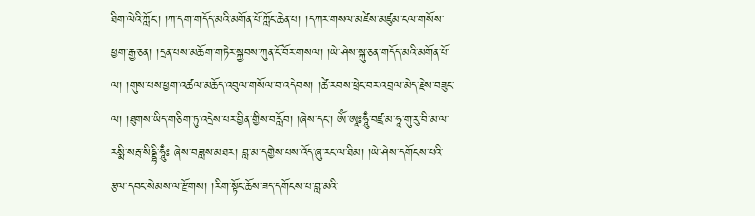ཐིག་ལེའི་ཀློང་། །ཀ་དག་གདོད་མའི་མགོན་པོ་ཀློང་ཆེན་པ། །དཀར་གསལ་མཛེས་མཛུམ་ངལ་གསོས་ཕྱག་རྒྱ་ཅན། །དྲན་པས་མཆོག་གཏེར་སྐྱབས་ཀུན་ངོ་བོར་གསལ། །ཡེ་ཤེས་སྐུ་ཅན་གདོད་མའི་མགོན་པོ་ལ། །གུས་པས་ཕྱག་འཚལ་མཆོད་འབུལ་གསོལ་བ་འདེབས། །ཚེ་རབས་ཕྲེང་བར་འབྲལ་མེད་རྗེས་བཟུང་ལ། །ཐུགས་ཡིད་གཅིག་ཏུ་འདྲེས་པར་བྱིན་གྱིས་བརློབ། །ཞེས་དང་། ཨོཾ་ཨཱཿཧཱུྃ་བཛྲ་མ་ཧཱ་གུ་རུ་བི་མ་ལ་རསྨི་སརྦ་སིདྡྷི་ཧཱུྃཿ ཞེས་བཟླས་མཐར། བླ་མ་དགྱེས་པས་འོད་ཞུ་རང་ལ་ཐིམ། །ཡེ་ཤེས་དགོངས་པའི་རྩལ་དབང་སེམས་ལ་རྫོགས། །རིག་སྟོང་ཆོས་ཟད་དགོངས་པ་བླ་མའི་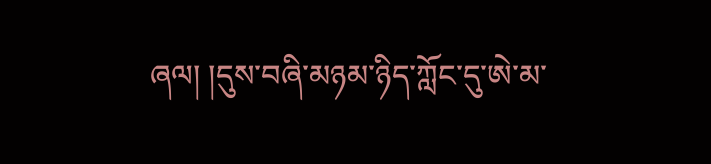ཞལ། །དུས་བཞི་མཉམ་ཉིད་ཀློང་དུ་ཨེ་མ་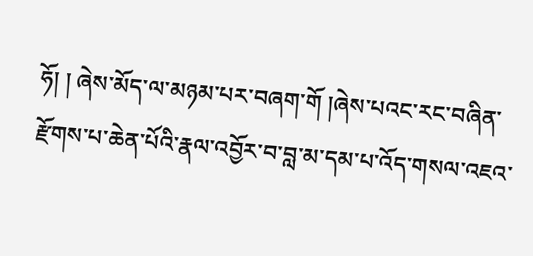ཧོ། ། ཞེས་མོད་ལ་མཉམ་པར་བཞག་གོ །ཞེས་པའང་རང་བཞིན་རྫོགས་པ་ཆེན་པོའི་རྣལ་འབྱོར་བ་བླ་མ་དམ་པ་འོད་གསལ་འཇའ་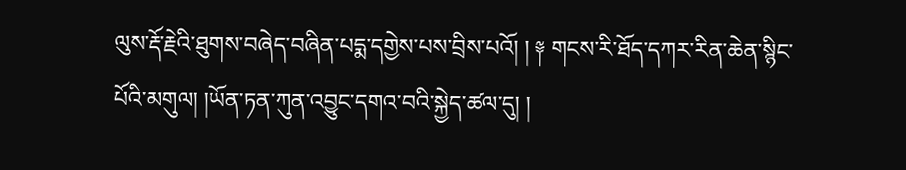ལུས་རྡོ་རྗེའི་ཐུགས་བཞེད་བཞིན་པདྨ་དགྱེས་པས་བྲིས་པའོ། ། ༈ གངས་རི་ཐོད་དཀར་རིན་ཆེན་སྙིང་པོའི་མགུལ། །ཡོན་ཏན་ཀུན་འབྱུང་དགའ་བའི་སྐྱེད་ཚལ་དུ། །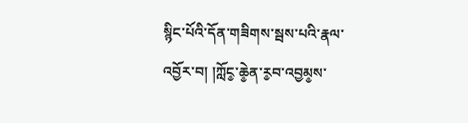སྙིང་པོའི་དོན་གཟིགས་སྦས་པའི་རྣལ་འབྱོར་བ། །ཀློང༵་ཆེ༵ན་ར༵བ་འབྱམ༵ས་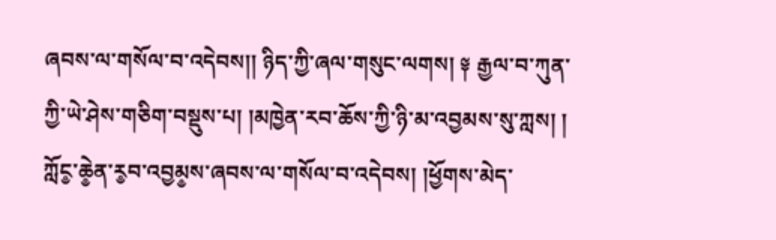ཞབས་ལ་གསོལ་བ་འདེབས།། ཉིད་ཀྱི་ཞལ་གསུང་ལགས། ༈ རྒྱལ་བ་ཀུན་ཀྱི་ཡེ་ཤེས་གཅིག་བསྡུས་པ། །མཁྱེན་རབ་ཆོས་ཀྱི་ཉི་མ་འབྱམས་སུ་ཀླས། ། ཀློང༵་ཆེ༵ན་ར༵བ་འབྱམ༵ས་ཞབས་ལ་གསོལ་བ་འདེབས། །ཕྱོགས་མེད་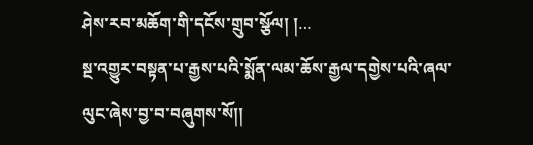ཤེས་རབ་མཆོག་གི་དངོས་གྲུབ་སྩོལ། །…
སྔ་འགྱུར་བསྟན་པ་རྒྱས་པའི་སྨོན་ལམ་ཆོས་རྒྱལ་དགྱེས་པའི་ཞལ་ལུང་ཞེས་བྱ་བ་བཞུགས་སོ།།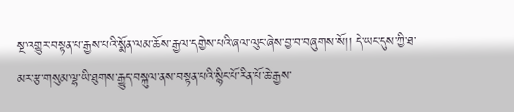སྔ་འགྱུར་བསྟན་པ་རྒྱས་པའི་སྨོན་ལམ་ཆོས་རྒྱལ་དགྱེས་པའི་ཞལ་ལུང་ཞེས་བྱ་བ་བཞུགས་སོ།། དེ་ཡང་དུས་ཀྱི་ཐ་མར་རྩ་གསུམ་ལྷ་ཡི་ཐུགས་རྒྱུད་བསྐུལ་ནས་བསྟན་པའི་སྙིང་པོ་རིན་པོ་ཆེ་རྒྱས་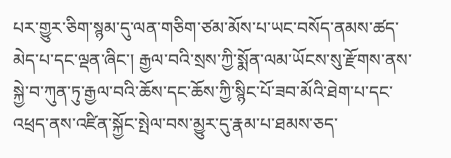པར་གྱུར་ཅིག་སྙམ་དུ་ལན་གཅིག་ཙམ་མོས་པ་ཡང་བསོད་ནམས་ཚད་མེད་པ་དང་ལྡན་ཞིང་། རྒྱལ་བའི་སྲས་ཀྱི་སྨོན་ལམ་ཡོངས་སུ་རྫོགས་ནས་སྐྱེ་བ་ཀུན་ཏུ་རྒྱལ་བའི་ཆོས་དང་ཆོས་ཀྱི་སྙིང་པོ་ཟབ་མོའི་ཐེག་པ་དང་འཕྲད་ནས་འཛིན་སྐྱོང་སྤེལ་བས་མྱུར་དུ་རྣམ་པ་ཐམས་ཅད་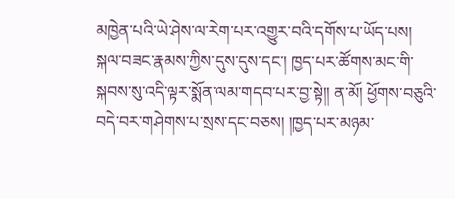མཁྱེན་པའི་ཡེ་ཤེས་ལ་རེག་པར་འགྱུར་བའི་དགོས་པ་ཡོད་པས། སྐལ་བཟང་རྣམས་ཀྱིས་དུས་དུས་དང་། ཁྱད་པར་ཚོགས་མང་གི་སྐབས་སུ་འདི་ལྟར་སྨོན་ལམ་གདབ་པར་བྱ་སྟེ།། ན་མོ། ཕྱོགས་བཅུའི་བདེ་བར་གཤེགས་པ་སྲས་དང་བཅས། །ཁྱད་པར་མཉམ་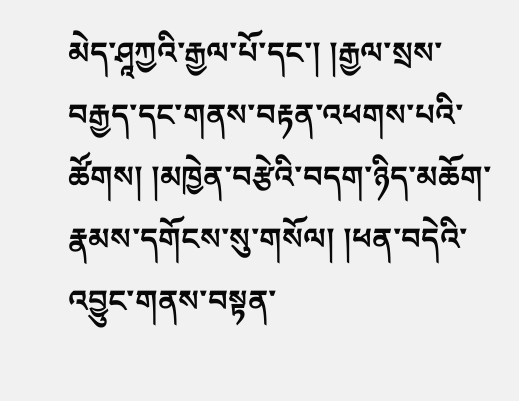མེད་ཤཱཀྱའི་རྒྱལ་པོ་དང་། །རྒྱལ་སྲས་བརྒྱད་དང་གནས་བརྟན་འཕགས་པའི་ཚོགས། །མཁྱེན་བརྩེའི་བདག་ཉིད་མཆོག་རྣམས་དགོངས་སུ་གསོལ། །ཕན་བདེའི་འབྱུང་གནས་བསྟན་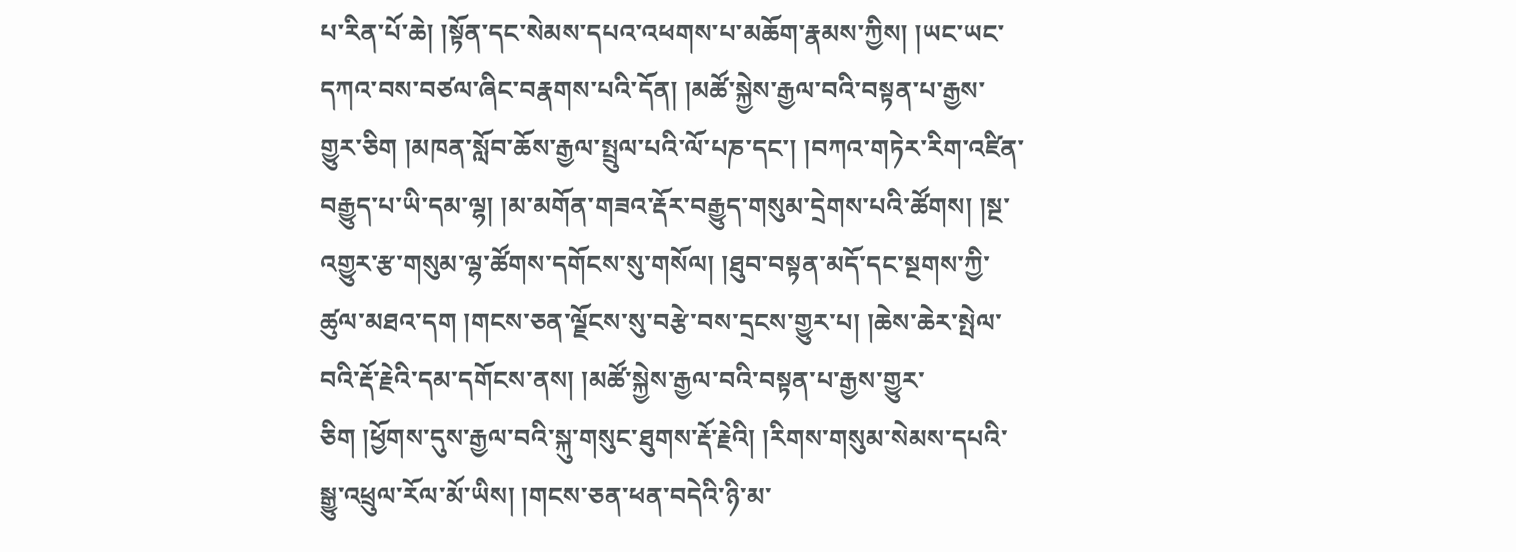པ་རིན་པོ་ཆེ། །སྟོན་དང་སེམས་དཔའ་འཕགས་པ་མཆོག་རྣམས་ཀྱིས། །ཡང་ཡང་དཀའ་བས་བཙལ་ཞིང་བརྣགས་པའི་དོན། །མཚོ་སྐྱེས་རྒྱལ་བའི་བསྟན་པ་རྒྱས་གྱུར་ཅིག །མཁན་སློབ་ཆོས་རྒྱལ་སྤྲུལ་པའི་ལོ་པཎ་དང་། །བཀའ་གཏེར་རིག་འཛིན་བརྒྱུད་པ་ཡི་དམ་ལྷ། །མ་མགོན་གཟའ་རྡོར་བརྒྱུད་གསུམ་དྲེགས་པའི་ཚོགས། །སྔ་འགྱུར་རྩ་གསུམ་ལྷ་ཚོགས་དགོངས་སུ་གསོལ། །ཐུབ་བསྟན་མདོ་དང་སྔགས་ཀྱི་ཚུལ་མཐའ་དག །གངས་ཅན་ལྗོངས་སུ་བརྩེ་བས་དྲངས་གྱུར་པ། །ཆེས་ཆེར་སྤེལ་བའི་རྡོ་རྗེའི་དམ་དགོངས་ནས། །མཚོ་སྐྱེས་རྒྱལ་བའི་བསྟན་པ་རྒྱས་གྱུར་ཅིག །ཕྱོགས་དུས་རྒྱལ་བའི་སྐུ་གསུང་ཐུགས་རྡོ་རྗེའི། །རིགས་གསུམ་སེམས་དཔའི་སྒྱུ་འཕྲུལ་རོལ་མོ་ཡིས། །གངས་ཅན་ཕན་བདེའི་ཉི་མ་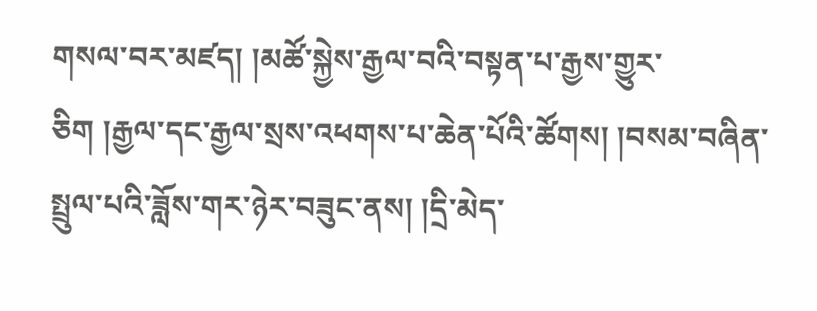གསལ་བར་མཛད། །མཚོ་སྐྱེས་རྒྱལ་བའི་བསྟན་པ་རྒྱས་གྱུར་ཅིག །རྒྱལ་དང་རྒྱལ་སྲས་འཕགས་པ་ཆེན་པོའི་ཚོགས། །བསམ་བཞིན་སྤྲུལ་པའི་ཟློས་གར་ཉེར་བཟུང་ནས། །དྲི་མེད་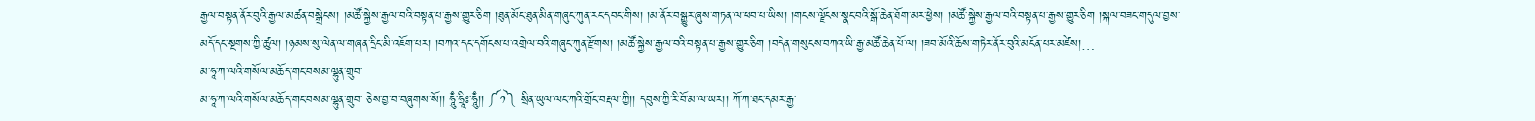རྒྱལ་བསྟན་ནོར་བུའི་རྒྱལ་མཚན་བསྒྲེངས། །མཚོ་སྐྱེས་རྒྱལ་བའི་བསྟན་པ་རྒྱས་གྱུར་ཅིག །ཐུན་མོང་ཐུན་མིན་གཞུང་ཀུན་རང་དབང་གིས། །མ་ནོར་བསྒྱུར་ཞུས་གཏན་ལ་ཕབ་པ་ཡིས། །གངས་ལྗོངས་སྣང་བའི་སྒོ་ཆེན་ཐོག་མར་ཕྱེས། །མཚོ་སྐྱེས་རྒྱལ་བའི་བསྟན་པ་རྒྱས་གྱུར་ཅིག །སྐལ་བཟང་གདུལ་བྱས་མདོ་དང་སྔགས་ཀྱི་ཚུལ། །ཉམས་སུ་ལེན་ལ་གཞན་དྲིང་མི་འཇོག་པར། །བཀའ་དང་དགོངས་པ་འགྲེལ་བའི་གཞུང་ཀུན་རྫོགས། །མཚོ་སྐྱེས་རྒྱལ་བའི་བསྟན་པ་རྒྱས་གྱུར་ཅིག །བདེན་གསུངས་བཀའ་ཡི་རྒྱ་མཚོ་ཆེན་པོ་ལ། །ཟབ་མོའི་ཆོས་གཏེར་ནོར་བུའི་མངོན་པར་མཛེས།…
མ་ཧཱ་ཀ་ལའི་གསོལ་མཆོད་གང་བསམ་ལྷུན་གྲུབ་
མ་ཧཱ་ཀ་ལའི་གསོལ་མཆོད་གང་བསམ་ལྷུན་གྲུབ་ ཅེས་བྱ་བ་བཞུགས་སོ།། ཧཱུྃ་ཧྲཱིཿ་ཧཱུྃ།། ༼༡༽ སྲིན་ཡུལ་ལང་ཀའི་གྲོང་བརྡལ་ཀྱི།། དབུས་ཀྱི་རི་བོ་མ་ལ་ཡར།། ཀོ་ཀ་ཐང་དམར་རྒྱ་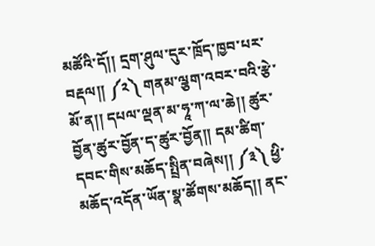མཚོའི་དོ།། དྲག་ཤུལ་དུར་ཁྲོད་ཁྱབ་པར་བརྡལ།། ༼༢༽ གནམ་ལྕག་འབར་བའི་རྩེ་མོ་ན།། དཔལ་ལྡན་མ་ཧཱ་ཀ་ལ་ཆེ།། ཚུར་བྱོན་ཚུར་བྱོན་ད་ཚུར་བྱོན།། དམ་ཚིག་དབང་གིས་མཆོད་སྤྲིན་བཞེས།། ༼༣༽ ཕྱི་མཆོད་འདོན་ཡོན་སྣ་ཚོགས་མཆོད།། ནང་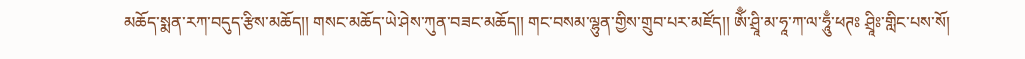མཆོད་སྨན་རཀ་བདུད་རྩིས་མཆོད།། གསང་མཆོད་ཡེ་ཤེས་ཀུན་བཟང་མཆོད།། གང་བསམ་ལྷུན་གྱིས་གྲུབ་པར་མཛོད།། ཨོྃ་ཤྲཱི་མ་ཧཱ་ཀ་ལ་ཧཱུྃ་ཕཊཿ ཤྲཱིཿ་གླིང་པས་སོ།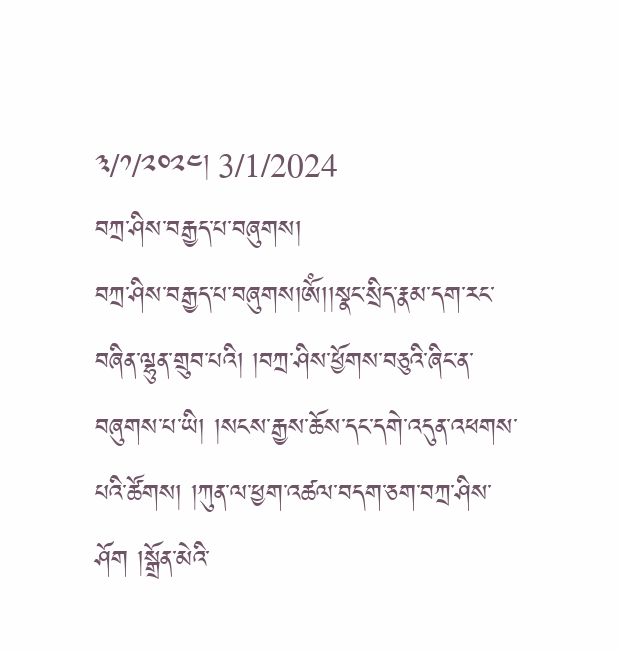༣/༡/༢༠༢༤། 3/1/2024
བཀྲ་ཤིས་བརྒྱད་པ་བཞུགས།
བཀྲ་ཤིས་བརྒྱད་པ་བཞུགས།ཨོཾ།།སྣང་སྲིད་རྣམ་དག་རང་བཞིན་ལྷུན་གྲུབ་པའི། །བཀྲ་ཤིས་ཕྱོགས་བཅུའི་ཞིང་ན་བཞུགས་པ་ཡི། །སངས་རྒྱས་ཆོས་དང་དགེ་འདུན་འཕགས་པའི་ཚོགས། །ཀུན་ལ་ཕྱག་འཚལ་བདག་ཅག་བཀྲ་ཤིས་ཤོག །སྒྲོན་མེའི་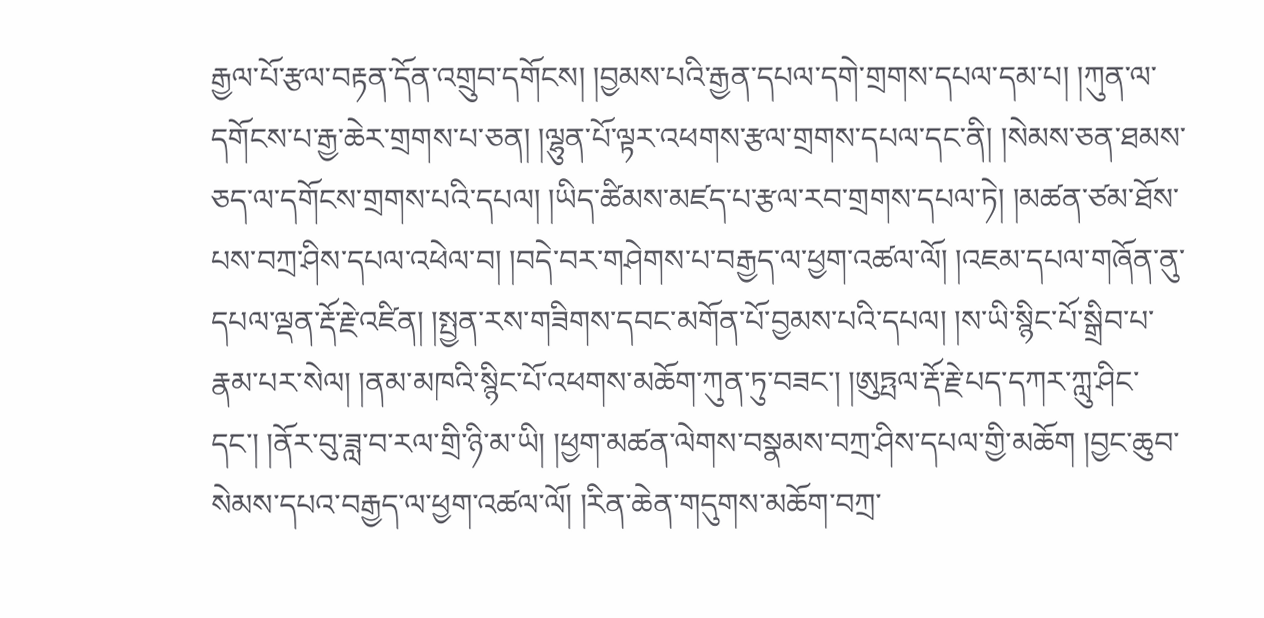རྒྱལ་པོ་རྩལ་བརྟན་དོན་འགྲུབ་དགོངས། །བྱམས་པའི་རྒྱན་དཔལ་དགེ་གྲགས་དཔལ་དམ་པ། །ཀུན་ལ་དགོངས་པ་རྒྱ་ཆེར་གྲགས་པ་ཅན། །ལྷུན་པོ་ལྟར་འཕགས་རྩལ་གྲགས་དཔལ་དང་ནི། །སེམས་ཅན་ཐམས་ཅད་ལ་དགོངས་གྲགས་པའི་དཔལ། །ཡིད་ཚིམས་མཛད་པ་རྩལ་རབ་གྲགས་དཔལ་ཏེ། །མཚན་ཙམ་ཐོས་པས་བཀྲ་ཤིས་དཔལ་འཕེལ་བ། །བདེ་བར་གཤེགས་པ་བརྒྱད་ལ་ཕྱག་འཚལ་ལོ། །འཇམ་དཔལ་གཞོན་ནུ་དཔལ་ལྡན་རྡོ་རྗེ་འཛིན། །སྤྱན་རས་གཟིགས་དབང་མགོན་པོ་བྱམས་པའི་དཔལ། །ས་ཡི་སྙིང་པོ་སྒྲིབ་པ་རྣམ་པར་སེལ། །ནམ་མཁའི་སྙིང་པོ་འཕགས་མཆོག་ཀུན་ཏུ་བཟང་། །ཨུཏྤལ་རྡོ་རྗེ་པད་དཀར་ཀླུ་ཤིང་དང་། །ནོར་བུ་ཟླ་བ་རལ་གྲི་ཉི་མ་ཡི། །ཕྱག་མཚན་ལེགས་བསྣམས་བཀྲ་ཤིས་དཔལ་གྱི་མཆོག །བྱང་ཆུབ་སེམས་དཔའ་བརྒྱད་ལ་ཕྱག་འཚལ་ལོ། །རིན་ཆེན་གདུགས་མཆོག་བཀྲ་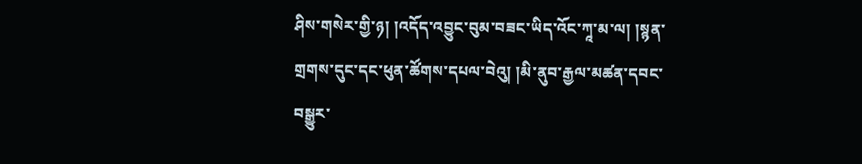ཤིས་གསེར་གྱི་ཉ། །འདོད་འབྱུང་བུམ་བཟང་ཡིད་འོང་ཀཱ་མ་ལ། །སྙན་གྲགས་དུང་དང་ཕུན་ཚོགས་དཔལ་བེའུ། །མི་ནུབ་རྒྱལ་མཚན་དབང་བསྒྱུར་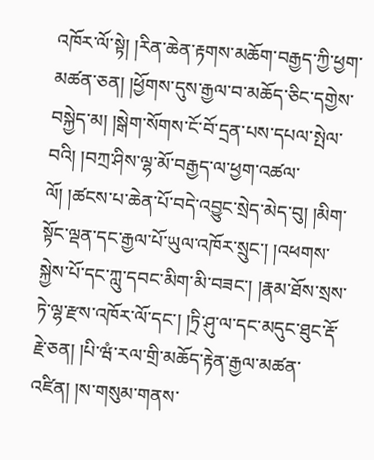འཁོར་ལོ་སྟེ། །རིན་ཆེན་རྟགས་མཆོག་བརྒྱད་ཀྱི་ཕྱག་མཚན་ཅན། །ཕྱོགས་དུས་རྒྱལ་བ་མཆོད་ཅིང་དགྱེས་བསྐྱེད་མ། །སྒེག་སོགས་ངོ་བོ་དྲན་པས་དཔལ་སྤེལ་བའི། །བཀྲ་ཤིས་ལྷ་མོ་བརྒྱད་ལ་ཕྱག་འཚལ་ལོ། །ཚངས་པ་ཆེན་པོ་བདེ་འབྱུང་སྲེད་མེད་བུ། །མིག་སྟོང་ལྡན་དང་རྒྱལ་པོ་ཡུལ་འཁོར་སྲུང་། །འཕགས་སྐྱེས་པོ་དང་ཀླུ་དབང་མིག་མི་བཟང་། །རྣམ་ཐོས་སྲས་ཏེ་ལྷ་རྫས་འཁོར་ལོ་དང་། །ཏྲི་ཤུ་ལ་དང་མདུང་ཐུང་རྡོ་རྗེ་ཅན། །པི་ཝཾ་རལ་གྲི་མཆོད་རྟེན་རྒྱལ་མཚན་འཛིན། །ས་གསུམ་གནས་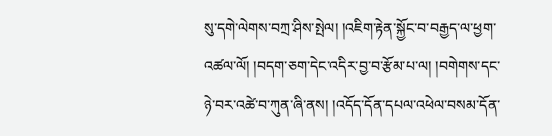སུ་དགེ་ལེགས་བཀྲ་ཤིས་སྤེལ། །འཇིག་རྟེན་སྐྱོང་བ་བརྒྱད་ལ་ཕྱག་འཚལ་ལོ། །བདག་ཅག་དེང་འདིར་བྱ་བ་རྩོམ་པ་ལ། །བགེགས་དང་ཉེ་བར་འཚེ་བ་ཀུན་ཞི་ནས། །འདོད་དོན་དཔལ་འཕེལ་བསམ་དོན་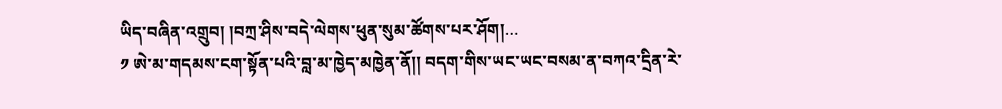ཡིད་བཞིན་འགྲུབ། །བཀྲ་ཤིས་བདེ་ལེགས་ཕུན་སུམ་ཚོགས་པར་ཤོག།…
༡ ཨེ་མ་གདམས་ངག་སྟོན་པའི་བླ་མ་ཁྱེད་མཁྱེན་ནོ།། བདག་གིས་ཡང་ཡང་བསམ་ན་བཀའ་དྲིན་རེ་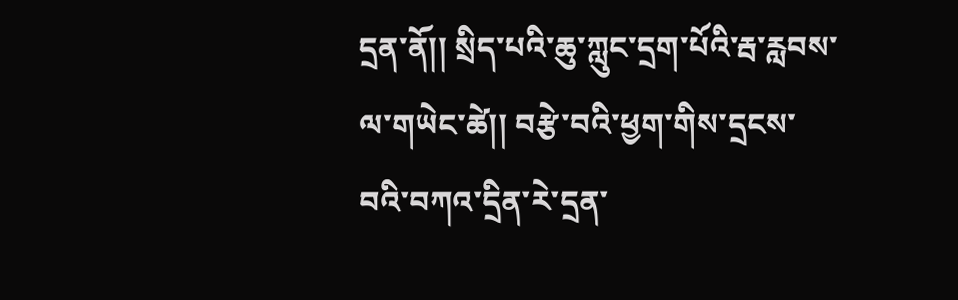དྲན་ནོ།། སྲིད་པའི་ཆུ་ཀླུང་དྲག་པོའི་རྦ་རླབས་ལ་གཡེང་ཚེ།། བརྩེ་བའི་ཕྱག་གིས་དྲངས་བའི་བཀའ་དྲིན་རེ་དྲན་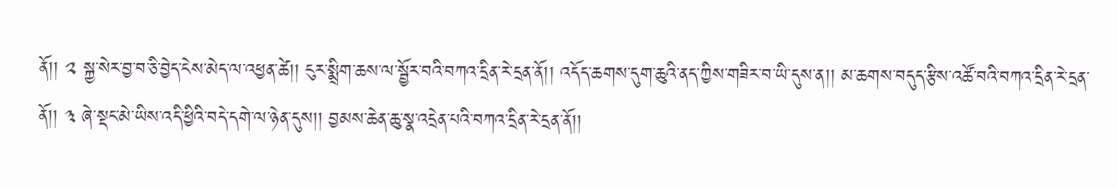ནོ།། ༢ སྐྱ་སེར་བྱ་བ་ཅི་བྱེད་ངེས་མེད་ལ་འཕྱན་ཚེ།། ངུར་སྨྲིག་ཆས་ལ་སྦྱོར་བའི་བཀའ་དྲིན་རེ་དྲན་ནོ།། འདོད་ཆགས་དུག་ཆུའི་ནད་ཀྱིས་གཟིར་བ་ཡི་དུས་ན།། མ་ཆགས་བདུད་རྩིས་འཚོ་བའི་བཀའ་དྲིན་རེ་དྲན་ནོ།། ༣ ཞེ་སྡང་མེ་ཡིས་འདི་ཕྱིའི་བདེ་དགེ་ལ་ཉེན་དུས།། བྱམས་ཆེན་ཆུ་སྣ་འདྲེན་པའི་བཀའ་དྲིན་རེ་དྲན་ནོ།།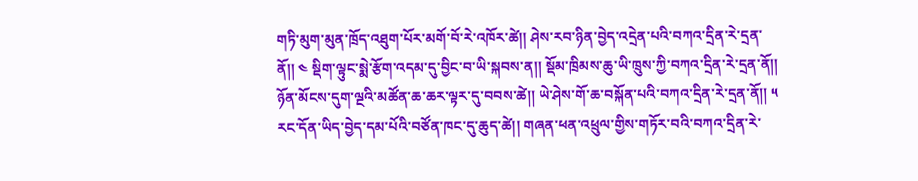གཏི་མུག་མུན་ཁྲོད་འཐུག་པོར་མགོ་བོ་རེ་འཁོར་ཚེ།། ཤེས་རབ་ཉིན་བྱེད་འདྲེན་པའི་བཀའ་དྲིན་རེ་དྲན་ནོ།། ༤ སྡིག་ལྟུང་སྨེ་རྩོག་འདམ་དུ་བྱིང་བ་ཡི་སྐབས་ན།། སྡོམ་ཁྲིམས་ཆུ་ཡི་ཁྲུས་ཀྱི་བཀའ་དྲིན་རེ་དྲན་ནོ།། ཉོན་མོངས་དུག་ལྔའི་མཚོན་ཆ་ཆར་ལྟར་དུ་བབས་ཚེ།། ཡེ་ཤེས་གོ་ཆ་བསྐོན་པའི་བཀའ་དྲིན་རེ་དྲན་ནོ།། ༥ རང་དོན་ཡིད་བྱེད་དམ་པོའི་བཙོན་ཁང་དུ་ཆུད་ཚེ།། གཞན་ཕན་འཕྲུལ་གྱིས་གཏོར་བའི་བཀའ་དྲིན་རེ་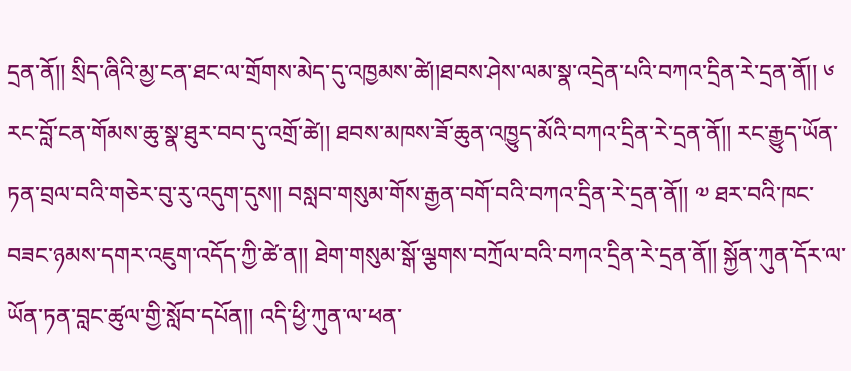དྲན་ནོ།། སྲིད་ཞིའི་མྱ་ངན་ཐང་ལ་གྲོགས་མེད་དུ་འཁྱམས་ཚེ།།ཐབས་ཤེས་ལམ་སྣ་འདྲེན་པའི་བཀའ་དྲིན་རེ་དྲན་ནོ།། ༦ རང་བློ་ངན་གོམས་ཆུ་སྣ་ཐུར་བབ་དུ་འགྲོ་ཚེ།། ཐབས་མཁས་ཟོ་ཆུན་འཁྱུད་མོའི་བཀའ་དྲིན་རེ་དྲན་ནོ།། རང་རྒྱུད་ཡོན་ཏན་བྲལ་བའི་གཅེར་བུ་རུ་འདུག་དུས།། བསླབ་གསུམ་གོས་རྒྱན་བགོ་བའི་བཀའ་དྲིན་རེ་དྲན་ནོ།། ༧ ཐར་བའི་ཁང་བཟང་ཉམས་དགར་འཇུག་འདོད་ཀྱི་ཚེ་ན།། ཐེག་གསུམ་སྒོ་ལྕགས་བཀྲོལ་བའི་བཀའ་དྲིན་རེ་དྲན་ནོ།། སྐྱོན་ཀུན་དོར་ལ་ཡོན་ཏན་བླང་ཚུལ་གྱི་སློབ་དཔོན།། འདི་ཕྱི་ཀུན་ལ་ཕན་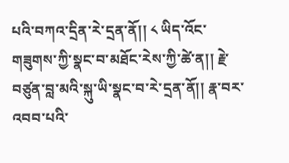པའི་བཀའ་དྲིན་རེ་དྲན་ནོ།། ༨ ཡིད་འོང་གཟུགས་ཀྱི་སྣང་བ་མཐོང་རེས་ཀྱི་ཚེ་ན།། རྗེ་བཙུན་བླ་མའི་སྐུ་ཡི་སྣང་བ་རེ་དྲན་ནོ།། རྣ་བར་འབབ་པའི་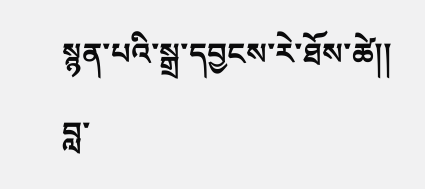སྙན་པའི་སྒྲ་དབྱངས་རེ་ཐོས་ཚེ།། བླ་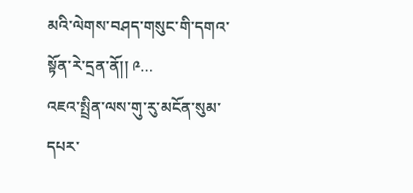མའི་ལེགས་བཤད་གསུང་གི་དགའ་སྟོན་རེ་དྲན་ནོ།། ༩…
འཇའ་སྤྲིན་ལས་གུ་རུ་མངོན་སུམ་དཔར་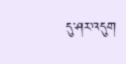དུ་ཤར་འདུག